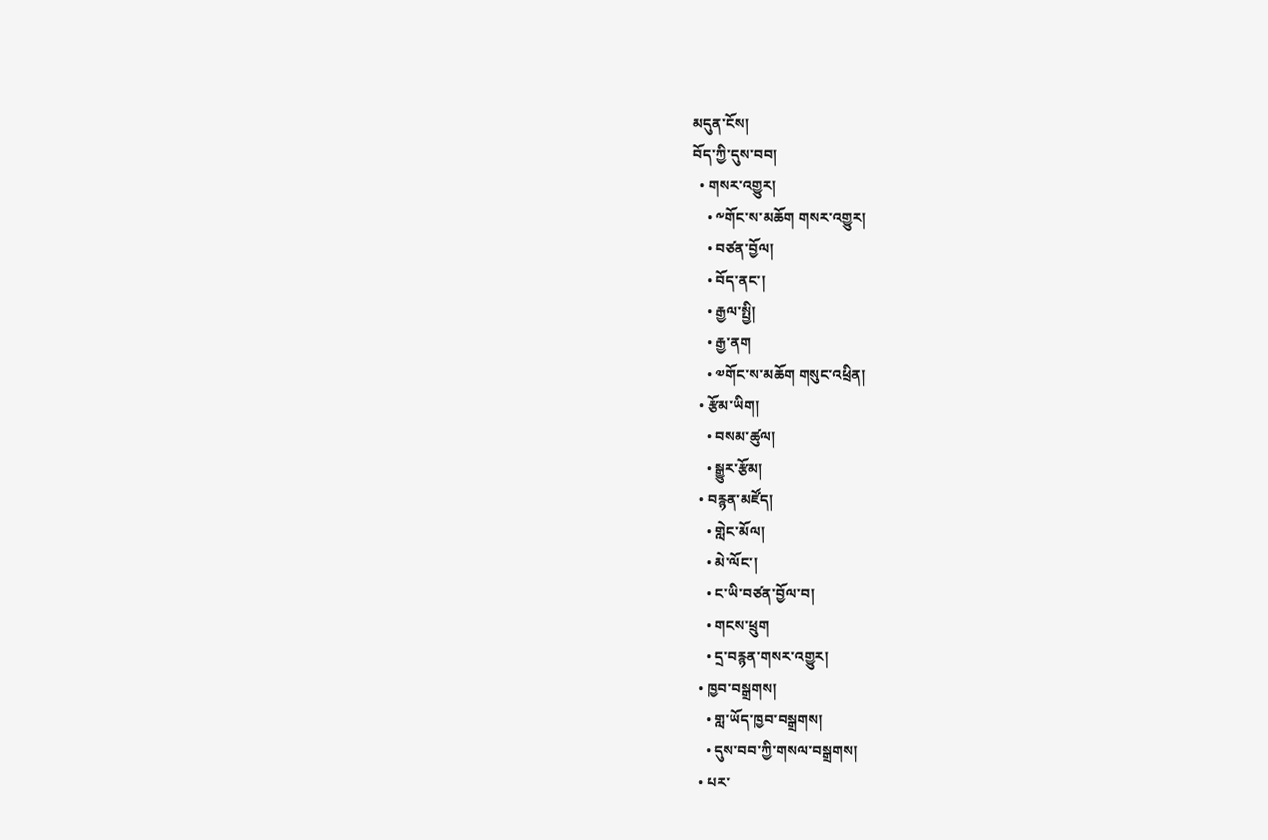མདུན་ངོས།
བོད་ཀྱི་དུས་བབ།
  • གསར་འགྱུར།
    • ༸གོང་ས་མཆོག གསར་འགྱུར།
    • བཙན་བྱོལ།
    • བོད་ནང་།
    • རྒྱལ་སྤྱི།
    • རྒྱ་ནག
    • ༧གོང་ས་མཆོག གསུང་འཕྲིན།
  • རྩོམ་ཡིག།
    • བསམ་ཚུལ།
    • སྒྱུར་རྩོམ།
  • བརྙན་མཛོད།
    • གླེང་མོལ།
    • མེ་ལོང་།
    • ང་ཡི་བཙན་བྱོལ་བ།
    • གངས་ཕྲུག
    • དྲ་བརྙན་གསར་འགྱུར།
  • ཁྱབ་བསྒྲགས།
    • གླ་ཡོད་ཁྱབ་བསྒྲགས།
    • དུས་བབ་ཀྱི་གསལ་བསྒྲགས།
  • པར་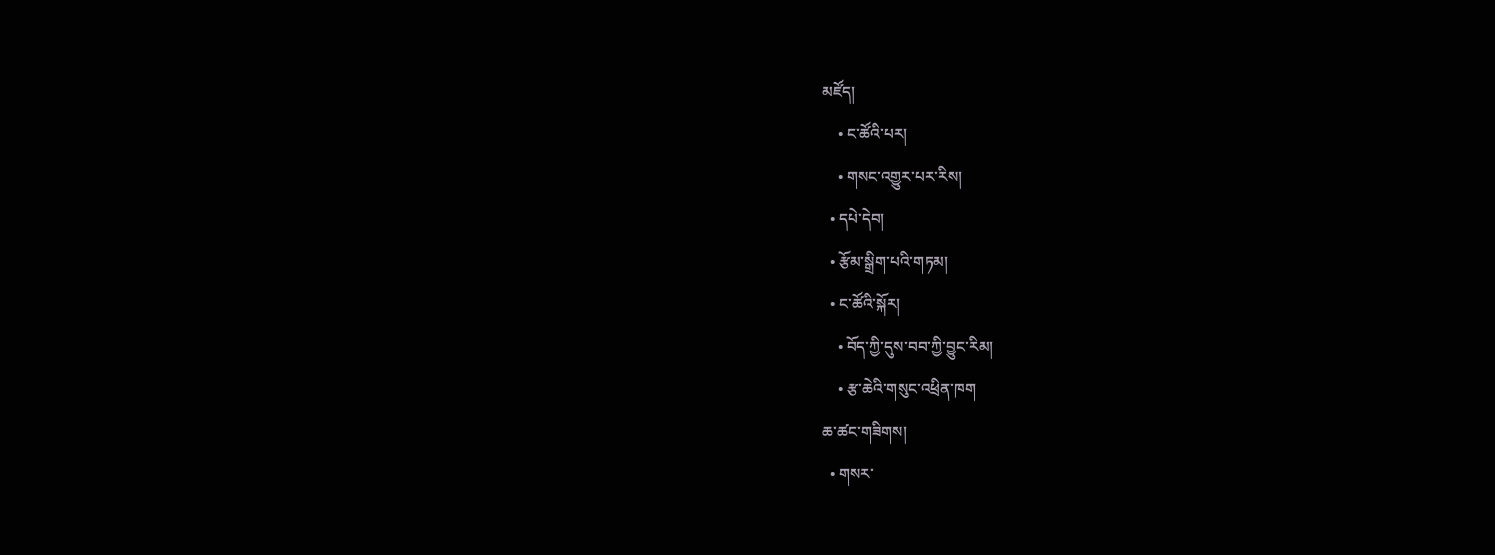མཛོད།
    • ང་ཚོའི་པར།
    • གསང་འགྱུར་པར་རིས།
  • དཔེ་དེབ།
  • རྩོམ་སྒྲིག་པའི་གཏམ།
  • ང་ཚོའི་སྐོར།
    • བོད་ཀྱི་དུས་བབ་ཀྱི་བྱུང་རིམ།
    • རྩ་ཆེའི་གསུང་འཕྲིན་ཁག
ཆ་ཚང་གཟིགས།
  • གསར་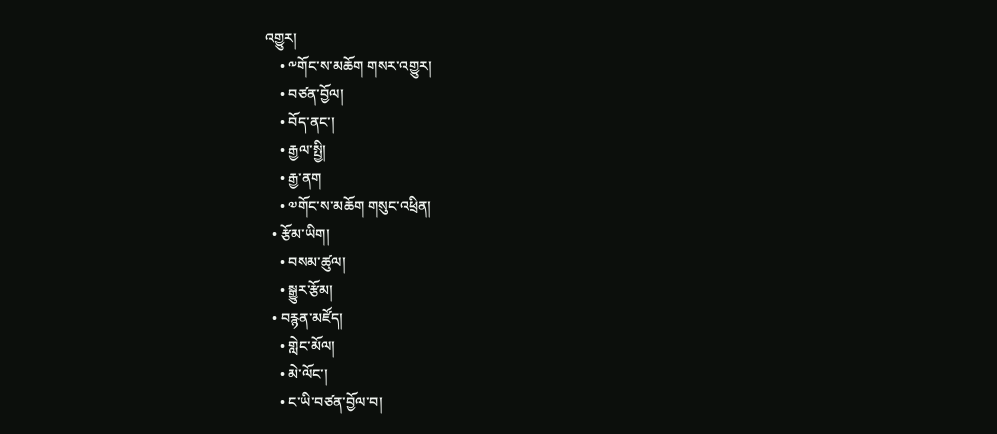འགྱུར།
    • ༸གོང་ས་མཆོག གསར་འགྱུར།
    • བཙན་བྱོལ།
    • བོད་ནང་།
    • རྒྱལ་སྤྱི།
    • རྒྱ་ནག
    • ༧གོང་ས་མཆོག གསུང་འཕྲིན།
  • རྩོམ་ཡིག།
    • བསམ་ཚུལ།
    • སྒྱུར་རྩོམ།
  • བརྙན་མཛོད།
    • གླེང་མོལ།
    • མེ་ལོང་།
    • ང་ཡི་བཙན་བྱོལ་བ།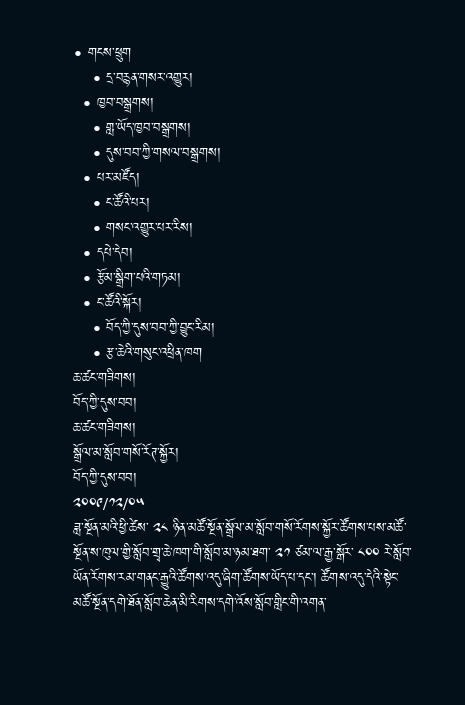• གངས་ཕྲུག
    • དྲ་བརྙན་གསར་འགྱུར།
  • ཁྱབ་བསྒྲགས།
    • གླ་ཡོད་ཁྱབ་བསྒྲགས།
    • དུས་བབ་ཀྱི་གསལ་བསྒྲགས།
  • པར་མཛོད།
    • ང་ཚོའི་པར།
    • གསང་འགྱུར་པར་རིས།
  • དཔེ་དེབ།
  • རྩོམ་སྒྲིག་པའི་གཏམ།
  • ང་ཚོའི་སྐོར།
    • བོད་ཀྱི་དུས་བབ་ཀྱི་བྱུང་རིམ།
    • རྩ་ཆེའི་གསུང་འཕྲིན་ཁག
ཆ་ཚང་གཟིགས།
བོད་ཀྱི་དུས་བབ།
ཆ་ཚང་གཟིགས།
སྒྲོལ་མ་སློབ་གསོ་རོཊ་སྐྱོར།
བོད་ཀྱི་དུས་བབ།
༢༠༠༩/༡༢/༠༥
ཟླ་སྔོན་མའི་ཕྱི་ཚེས་ ༢༨ ཉིན་མཚོ་སྔོན་སྒྲོལ་མ་སློབ་གསོ་རོགས་སྐྱོར་ཚོགས་པས་མཚོ་སྔོན་ས་ཁུལ་གྱི་སློབ་གྲྭ་ཆེ་ཁག་གི་སློབ་མ་ཉམ་ཐག་ ༢༡ ཙམ་ལ་རྒྱ་སྒོར་ ༨༠༠ རེ་སློབ་ཡོན་རོགས་རམ་གནང་རྒྱུའི་ཚོགས་འདུ་ཞིག་ཚོགས་ཡོད་པ་དང་། ཚོགས་འདུ་དེའི་སྟེང་མཚོ་སྔོན་དགེ་ཐོན་སློབ་ཆེན་མི་རིགས་དགེ་འོས་སློབ་གླིང་གི་འགན་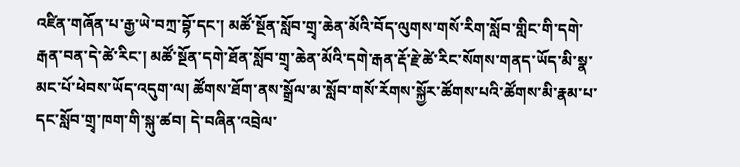འཛིན་གཞོན་པ་རྒྱ་ཡེ་བཀྲ་བྷོ་དང་། མཚོ་སྔོན་སློབ་གྲྭ་ཆེན་མོའི་བོད་ལུགས་གསོ་རིག་སློབ་གླིང་གི་དགེ་རྒན་བན་དེ་ཚེ་རིང་། མཚོ་སྔོན་དགེ་ཐོན་སློབ་གྲྭ་ཆེན་མོའི་དགེ་རྒན་རྡོ་རྗེ་ཚེ་རིང་སོགས་གནད་ཡོད་མི་སྣ་མང་པོ་ཕེབས་ཡོད་འདུག་ལ། ཚོགས་ཐོག་ནས་སྒྲོལ་མ་སློབ་གསོ་རོགས་སྐྱོར་ཚོགས་པའི་ཚོགས་མི་རྣམ་པ་དང་སློབ་གྲྭ་ཁག་གི་སྐུ་ཚབ། དེ་བཞིན་འབྲེལ་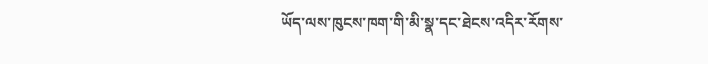ཡོད་ལས་ཁུངས་ཁག་གི་མི་སྣ་དང་ཐེངས་འདིར་རོགས་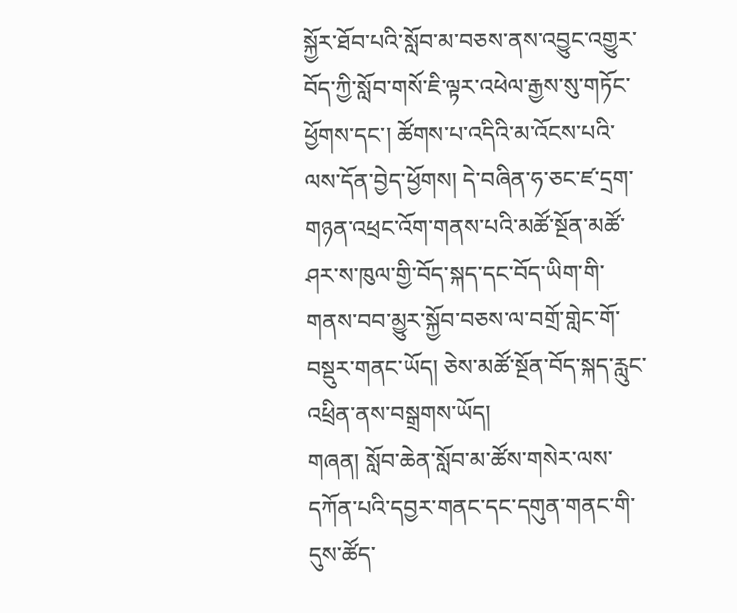སྐྱོར་ཐོབ་པའི་སློབ་མ་བཅས་ནས་འབྱུང་འགྱུར་བོད་ཀྱི་སློབ་གསོ་ཇི་ལྟར་འཕེལ་རྒྱས་སུ་གཏོང་ཕྱོགས་དང་། ཚོགས་པ་འདིའི་མ་འོངས་པའི་ལས་དོན་བྱེད་ཕྱོགས། དེ་བཞིན་ཧ་ཅང་ཛ་དྲག་གཉན་འཕྲང་འོག་གནས་པའི་མཚོ་སྔོན་མཚོ་ཤར་ས་ཁུལ་གྱི་བོད་སྐད་དང་བོད་ཡིག་གི་གནས་བབ་མྱུར་སྐྱོབ་བཅས་ལ་བགྲོ་གླེང་གོ་བསྡུར་གནང་ཡོད། ཅེས་མཚོ་སྔོན་བོད་སྐད་རླུང་འཕྲིན་ནས་བསྒྲགས་ཡོད།
གཞན། སློབ་ཆེན་སློབ་མ་ཚོས་གསེར་ལས་དཀོན་པའི་དབྱར་གནང་དང་དགུན་གནང་གི་དུས་ཚོད་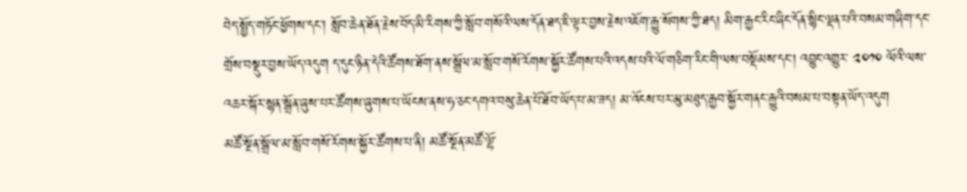བེད་སྤྱོད་གཏོང་ཕྱོགས་དང་། སློབ་ཆེན་ཐོན་རྗེས་བོད་མི་རིགས་ཀྱི་སློབ་གསོའི་ལས་དོན་ཐད་ཇི་ལྟར་བྱས་རྗེས་འཇོག་རྒྱུ་སོགས་ཀྱི་ཐད། མིག་རྒྱང་རིང་ཞིང་དོན་སྙིང་ལྡན་པའི་བསམ་གཞིག་དང་གྲོས་བསྡུར་བྱས་ཡོད་འདུག ད་དུང་ཉིན་དེའི་ཚོགས་ཐོག་ནས་སྒྲོལ་མ་སློབ་གསོ་རོགས་སྐྱོར་ཚོགས་པའི་འདས་པའི་ལོ་གཅིག་རིང་གི་ལས་བསྡོམས་དང་། འབྱུང་འགྱུར་ ༢༠༡༠ ལོའི་ལས་འཆར་སྐོར་སྙན་སྒྲོན་ཞུས་པར་ཚོགས་ཞུགས་པ་ཡོངས་ནས་ཧ་ཅང་དགའ་བསུ་ཆེན་པོ་ཐོབ་ཡོད་པ་མ་ཟད། མ་འོངས་པར་མུ་མཐུད་རྒྱབ་སྐྱོར་གནང་རྒྱུའི་བསམ་པ་བསྟན་ཡོད་འདུག
མཚོ་སྔོན་སྒྲོལ་མ་སློབ་གསོ་རོགས་སྐྱོར་ཚོགས་པ་ནི། མཚོ་སྔོན་མཚོ་ལྷོ་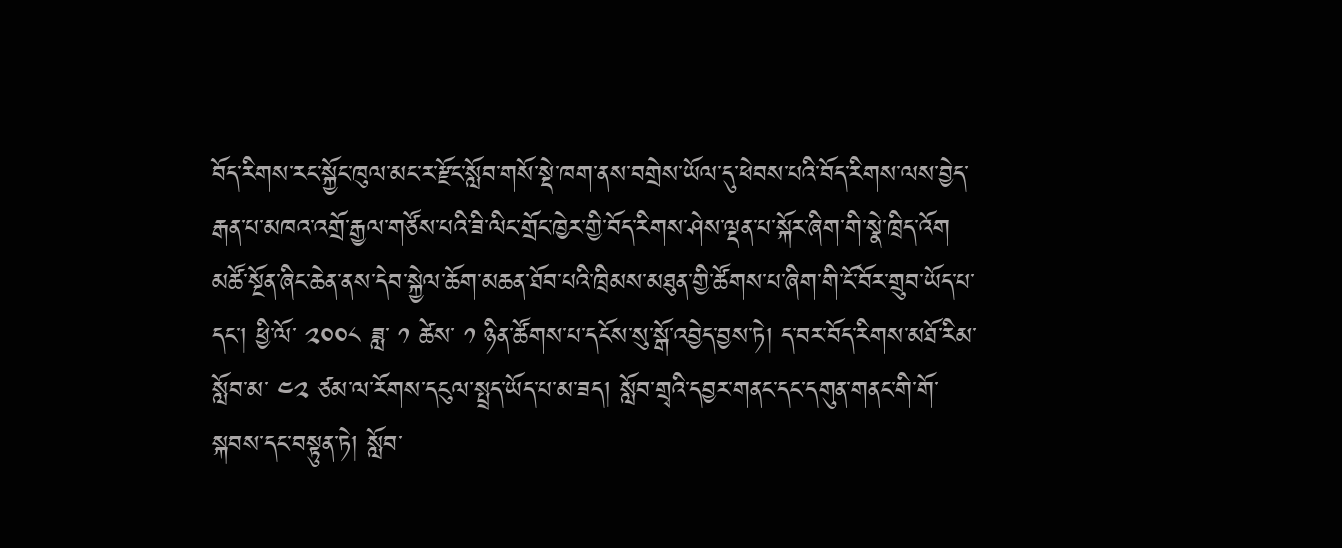བོད་རིགས་རང་སྐྱོང་ཁུལ་མང་ར་རྫོང་སློབ་གསོ་སྡེ་ཁག་ནས་བགྲེས་ཡོལ་དུ་ཕེབས་པའི་བོད་རིགས་ལས་བྱེད་རྒན་པ་མཁའ་འགྲོ་རྒྱལ་གཙོས་པའི་ཟི་ལིང་གྲོང་ཁྱེར་གྱི་བོད་རིགས་ཤེས་ལྡན་པ་སྐོར་ཞིག་གི་སྣེ་ཁྲིད་འོག མཚོ་སྔོན་ཞིང་ཆེན་ནས་དེབ་སྐྱེལ་ཆོག་མཆན་ཐོབ་པའི་ཁྲིམས་མཐུན་གྱི་ཚོགས་པ་ཞིག་གི་ངོ་བོར་གྲུབ་ཡོད་པ་དང་། ཕྱི་ལོ་ ༢༠༠༨ ཟླ་ ༡ ཚེས་ ༡ ཉིན་ཚོགས་པ་དངོས་སུ་སྒོ་འབྱེད་བྱས་ཏེ། ད་བར་བོད་རིགས་མཐོ་རིམ་སློབ་མ་ ༤༢ ཙམ་ལ་རོགས་དངུལ་སྤྲད་ཡོད་པ་མ་ཟད། སློབ་གྲྭའི་དབྱར་གནང་དང་དགུན་གནང་གི་གོ་སྐབས་དང་བསྟུན་ཏེ། སློབ་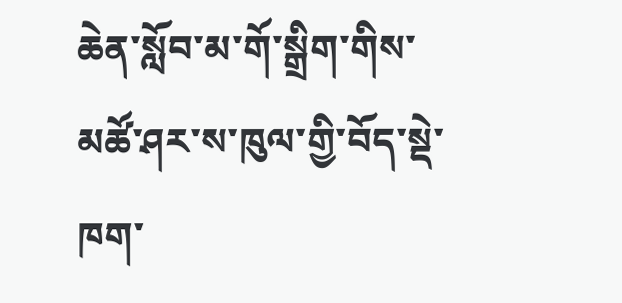ཆེན་སློབ་མ་གོ་སྒྲིག་གིས་མཚོ་ཤར་ས་ཁུལ་གྱི་བོད་སྡེ་ཁག་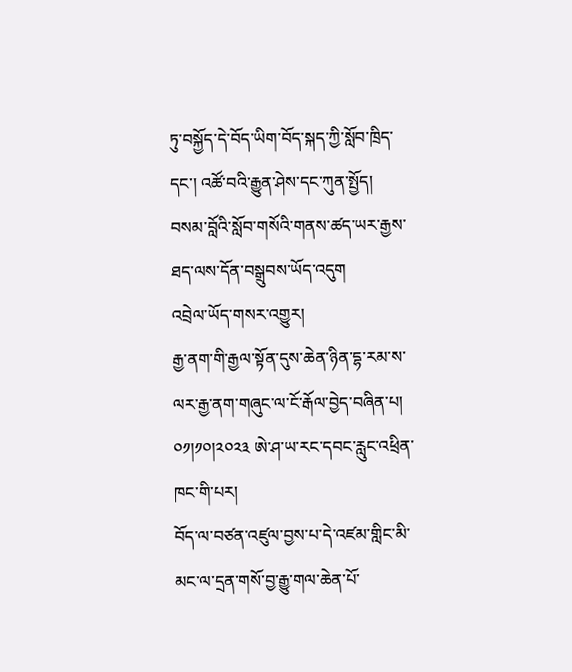ཏུ་བསྐྱོད་དེ་བོད་ཡིག་བོད་སྐད་ཀྱི་སློབ་ཁྲིད་དང་། འཚོ་བའི་རྒྱུན་ཤེས་དང་ཀུན་སྤྱོད། བསམ་བློའི་སློབ་གསོའི་གནས་ཚད་ཡར་རྒྱས་ཐད་ལས་དོན་བསྒྲུབས་ཡོད་འདུག
འབྲེལ་ཡོད་གསར་འགྱུར།
རྒྱ་ནག་གི་རྒྱལ་སྟོན་དུས་ཆེན་ཉིན་དྷ་རམ་ས་ལར་རྒྱ་ནག་གཞུང་ལ་ངོ་རྒོལ་བྱེད་བཞིན་པ། ༠༡།༡༠།༢༠༢༣ ཨེ་ཤ་ཡ་རང་དབང་རླུང་འཕྲིན་ཁང་གི་པར།
བོད་ལ་བཙན་འཛུལ་བྱས་པ་དེ་འཛམ་གླིང་མི་མང་ལ་དྲན་གསོ་བྱ་རྒྱུ་གལ་ཆེན་པོ་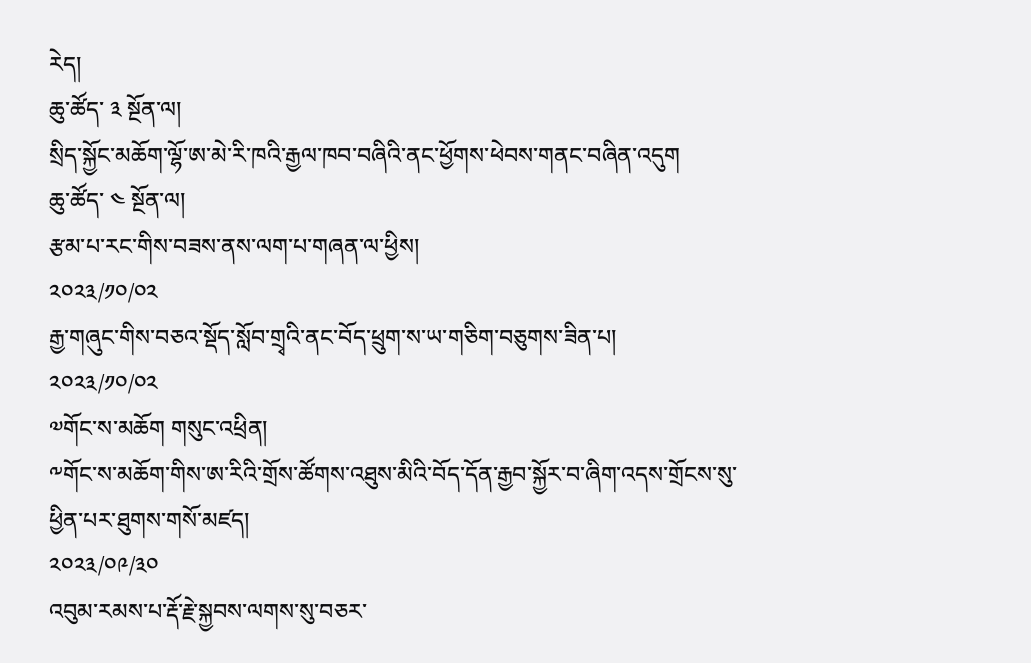རེད།
ཆུ་ཚོད་ ༣ སྔོན་ལ།
སྲིད་སྐྱོང་མཆོག་ལྷོ་ཨ་མེ་རི་ཁའི་རྒྱལ་ཁབ་བཞིའི་ནང་ཕྱོགས་ཕེབས་གནང་བཞིན་འདུག
ཆུ་ཚོད་ ༤ སྔོན་ལ།
རྩམ་པ་རང་གིས་བཟས་ནས་ལག་པ་གཞན་ལ་ཕྱིས།
༢༠༢༣/༡༠/༠༢
རྒྱ་གཞུང་གིས་བཅའ་སྡོད་སློབ་གྲྭའི་ནང་བོད་ཕྲུག་ས་ཡ་གཅིག་བཅུགས་ཟིན་པ།
༢༠༢༣/༡༠/༠༢
༧གོང་ས་མཆོག གསུང་འཕྲིན།
༸གོང་ས་མཆོག་གིས་ཨ་རིའི་གྲོས་ཚོགས་འཐུས་མིའི་བོད་དོན་རྒྱབ་སྐྱོར་བ་ཞིག་འདས་གྲོངས་སུ་ཕྱིན་པར་ཐུགས་གསོ་མཛད།
༢༠༢༣/༠༩/༣༠
འབུམ་རམས་པ་རྡོ་རྗེ་སྐྱབས་ལགས་སུ་བཅར་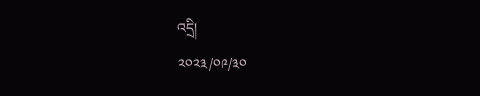འདྲི།
༢༠༢༣/༠༩/༣༠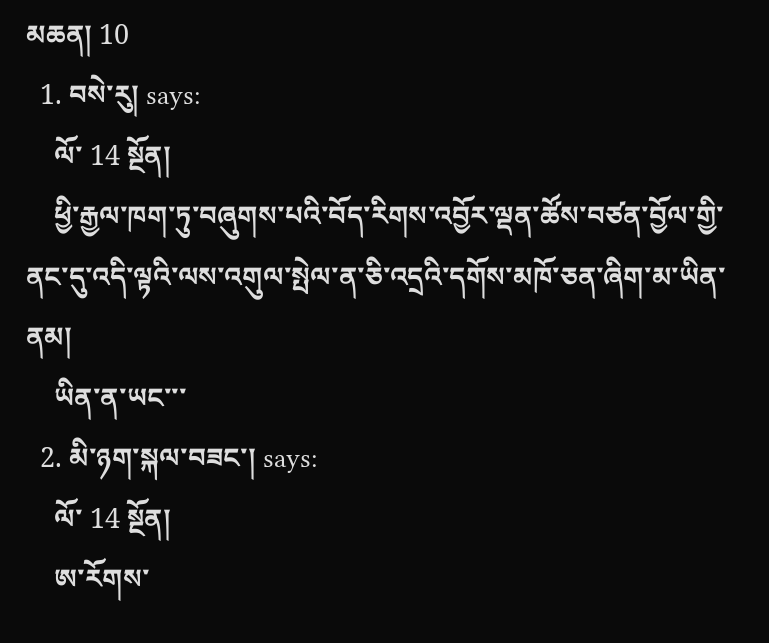མཆན། 10
  1. བསེ་རུ། says:
    ལོ་ 14 སྔོན།
    ཕྱི་རྒྱལ་ཁག་ཏུ་བཞུགས་པའི་བོད་རིགས་འབྱོར་ལྡན་ཚོས་བཙན་བྱོལ་གྱི་ནང་དུ་འདི་ལྟའི་ལས་འགུལ་སྤེལ་ན་ཅི་འདྲའི་དགོས་མཁོ་ཅན་ཞིག་མ་ཡིན་ནམ།
    ཡིན་ན་ཡང་་་
  2. མི་ཉག་སྐལ་བཟང་། says:
    ལོ་ 14 སྔོན།
    ཨ་རོགས་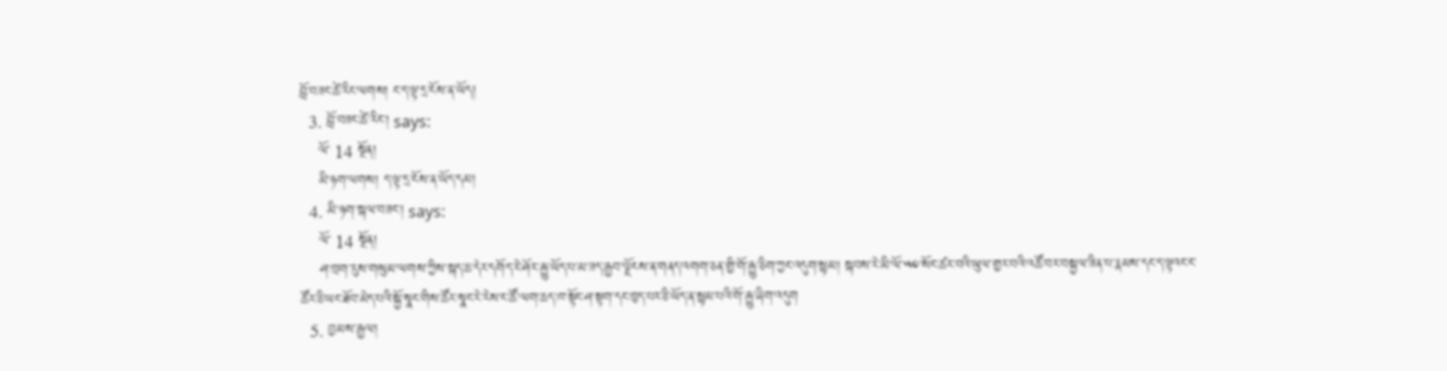བློ་བཟང་ཚེ་རིང་ལགས། ང་ད་ལྟ་དྲ་ངོས་ན་ཡོད།
  3. བློ་བཟང་ཚེ་རིང་། says:
    ལོ་ 14 སྔོན།
    མི་ཉག་ལགས། ད་ལྟ་དྲ་ངོས་ན་ཡོད་དམ།
  4. མི་ཉག་སྐལ་བཟང་། says:
    ལོ་ 14 སྔོན།
    ཤ་ཁྲག་རུས་གསུམ་ལགས་ཀྱིས་སྐད་ཆ་དེར་དགོད་རེ་ཤོར་རྒྱུ་ཡོད་པ་མ་ཟད་རྒྱབ་ལྗོངས་ན་གནད་འགག་ཅན་གྱི་གོ་རྒྱུ་ཅིག་ཀྱང་འདུག་སྙམ། སྐབས་རེ་མི་ལོ་༥༠་སོང་ཚར་བའི་ཡུལ་གྱར་བའི་འཚོ་བར་བསྐྱལ་ཟིན་པ་རྣམས་དང་ད་ལྟའང་ང་ཚོར་ཅི་ཡང་ཐོབ་མེད་པའི་སྐྱོ་སྣང་གིས་ཚོར་སྣང་རེ་རེས་ང་ཚོ་ལག་ཆད་ཁ་སྟོང་ཤ་སྟག་དང་ཁྱད་པར་ཅི་ཡོད་ན་སྙམ་པའི་གོ་རྒྱུ་ཞིག་འདུག
  5. བྱམས་རྒྱལ།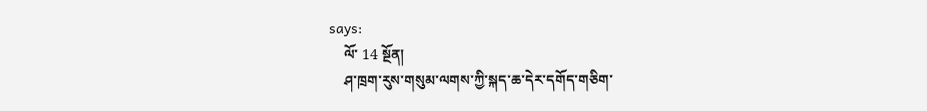says:
    ལོ་ 14 སྔོན།
    ཤ་ཁྲག་རུས་གསུམ་ལགས་ཀྱི་སྐད་ཆ་དེར་དགོད་གཅིག་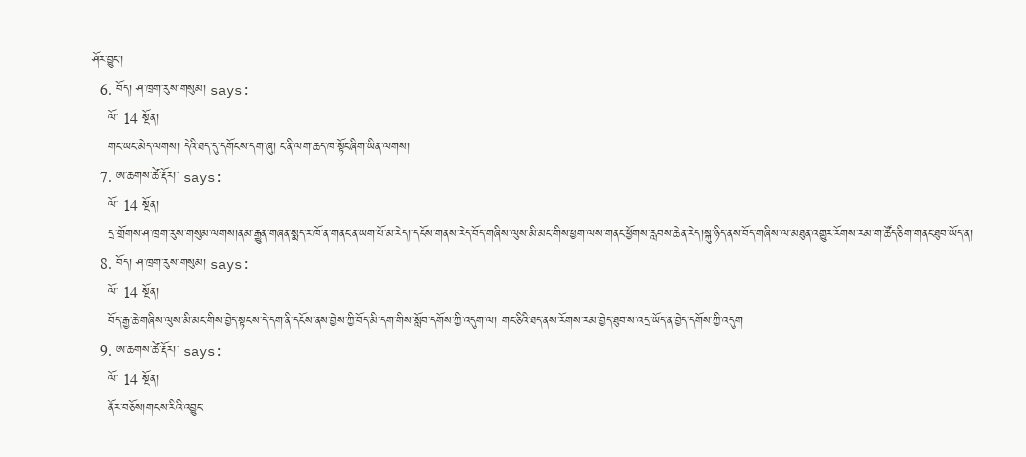ཤོར་བྱུང་།
  6. བོད། ཤ་ཁྲག་རུས་གསུམ། says:
    ལོ་ 14 སྔོན།
    གང་ཡང་མེད་ལགས། དེའི་ཐད་དུ་དགོངས་དག་ཞུ། ང་ནི་ལག་ཆད་ཁ་སྟོང་ཞིག་ཡིན་ལགས།
  7. ཨ་ཆགས་ཚེ་རྡོར།་ says:
    ལོ་ 14 སྔོན།
    དྲ་གྲོགས་ཤ་ཁྲག་རུས་གསུམ་ལགས།ནམ་རྒྱུན་གཞན་སྨད་ར་ཁོ་ན་གནང་ན་ཡག་པོ་མ་རེད།་དངོས་གནས་རེད་བོད་གཞིས་ལུས་མི་མང་གིས་ཕྱག་ལས་གནང་ཕྱོགས་རླབས་ཆེན་རེད།སྐུ་ཉིད་ནས་བོད་གཞིས་ལ་མཐུན་འགྱུར་རོགས་རམ་ག་ཚོད་ཅིག་གནང་ཐུབ་ཡོད་ན།
  8. བོད། ཤ་ཁྲག་རུས་གསུམ། says:
    ལོ་ 14 སྔོན།
    བོད་རྒྱ་ཆེ་གཞིས་ལུས་མི་མང་གིས་བྱེད་སྟངས་དེ་དག་ནི་དངོས་ནས་བྱེས་ཀྱི་བོད་མི་དག་གིས་སློབ་དགོས་ཀྱི་འདུག་ལ། གང་ཅིའི་ཐད་ནས་རོགས་རམ་བྱེད་ཐུབ་ས་འདྲ་ཡོད་ན་བྱེད་དགོས་ཀྱི་འདུག
  9. ཨ་ཆགས་ཚེ་རྡོར།་ says:
    ལོ་ 14 སྔོན།
    ནོར་བཅོས།གངས་རིའི་འབྱུང་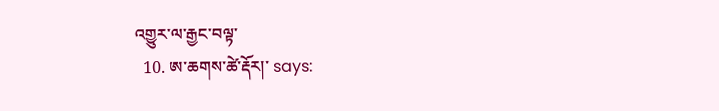འགྱུར་ལ་རྒྱང་བལྟ་
  10. ཨ་ཆགས་ཚེ་རྡོར།་ says: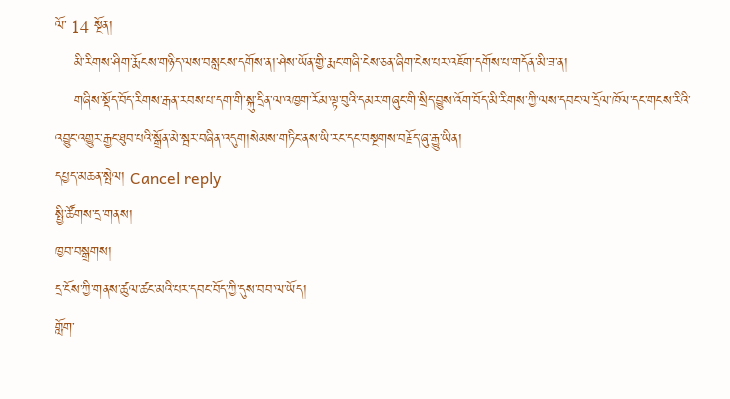ལོ་ 14 སྔོན།
    མི་རིགས་ཤིག་རྨོངས་གཉིད་ལས་བསླངས་དགོས་ན།་ཤེས་ཡོན་གྱི་རྨང་གཞི་ངེས་ཅན་ཞིག་ངེས་པར་འཇོག་དགོས་པ་གདོན་མི་ཟ་ན།
    གཞིས་སྡོད་བོད་རིགས་རྒན་རབས་པ་དག་གི་སྐུ་དྲིན་ལ་འཁྱག་རོམ་ལྟ་བུའི་དམར་གཞུང་གི་སྲིད་བྱུས་འོག་བོད་མི་རིགས་ཀྱི་ལས་དབང་ལ་དྲོལ་ཁོལ་དང་གངས་རིའི་འབྱུང་འགྱུར་རྒྱང་ཐུབ་པའི་སྒྲོན་མེ་སྦར་བཞིན་འདུག།སེམས་གཏིང་ནས་ཡི་རང་དང་བསྔགས་བརྗོད་ཞུ་རྒྱུ་ཡིན།
དཔྱད་མཆན་སྤེལ། Cancel reply
སྤྱི་ཚོགས་དྲ་གནས།
ཁྱབ་བསྒྲགས།
དྲ་ངོས་ཀྱི་གནས་ཚུལ་ཚང་མའི་པར་དབང་བོད་ཀྱི་དུས་བབ་ལ་ཡོད།
གློག་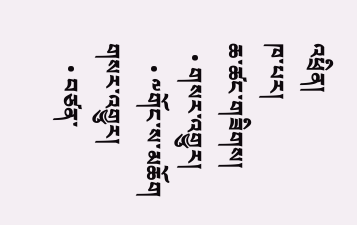འཕྲིན།
ཁ་པར།
ཆ་ཚང་གཟིགས།
  • གསར་འགྱུར།
    • ༸གོང་ས་མཆོག གསར་འགྱུར།
    • བཙན་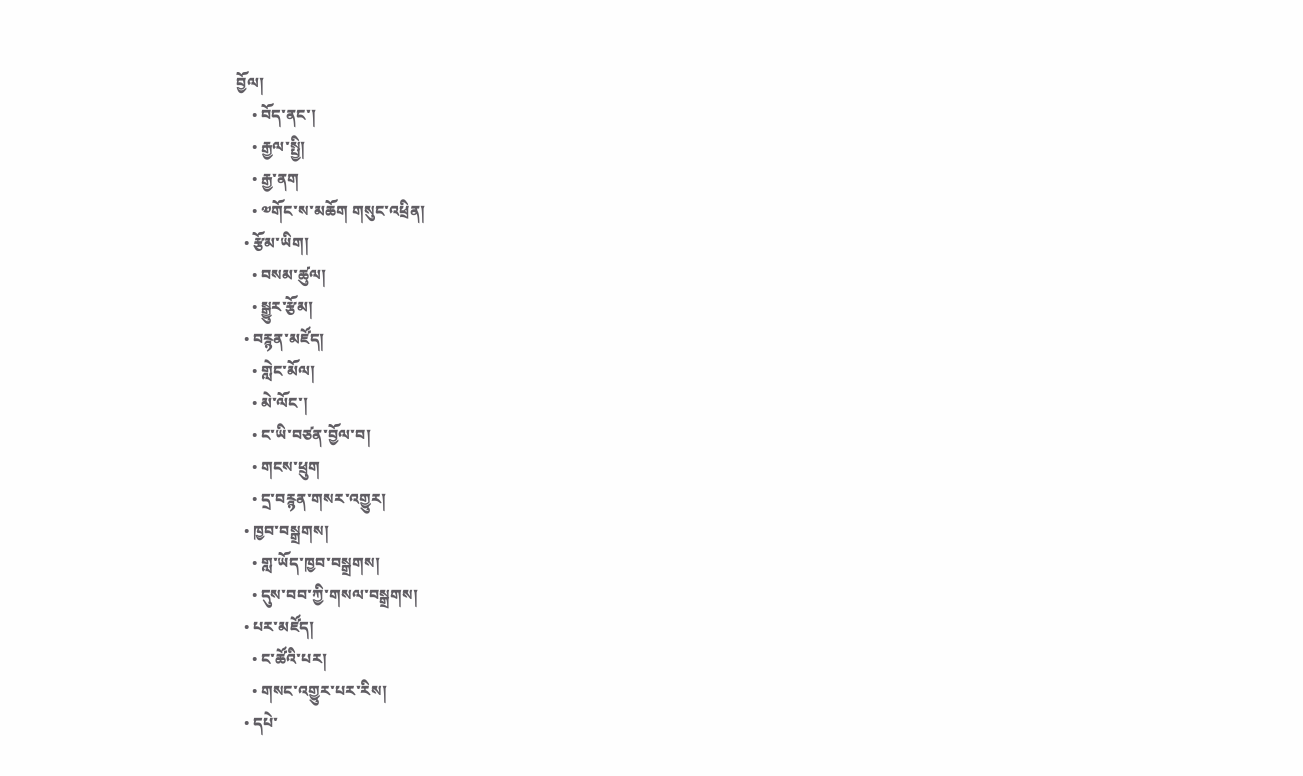བྱོལ།
    • བོད་ནང་།
    • རྒྱལ་སྤྱི།
    • རྒྱ་ནག
    • ༧གོང་ས་མཆོག གསུང་འཕྲིན།
  • རྩོམ་ཡིག།
    • བསམ་ཚུལ།
    • སྒྱུར་རྩོམ།
  • བརྙན་མཛོད།
    • གླེང་མོལ།
    • མེ་ལོང་།
    • ང་ཡི་བཙན་བྱོལ་བ།
    • གངས་ཕྲུག
    • དྲ་བརྙན་གསར་འགྱུར།
  • ཁྱབ་བསྒྲགས།
    • གླ་ཡོད་ཁྱབ་བསྒྲགས།
    • དུས་བབ་ཀྱི་གསལ་བསྒྲགས།
  • པར་མཛོད།
    • ང་ཚོའི་པར།
    • གསང་འགྱུར་པར་རིས།
  • དཔེ་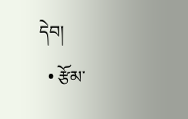དེབ།
  • རྩོམ་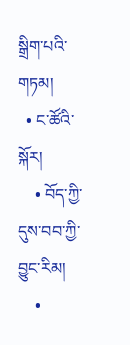སྒྲིག་པའི་གཏམ།
  • ང་ཚོའི་སྐོར།
    • བོད་ཀྱི་དུས་བབ་ཀྱི་བྱུང་རིམ།
    •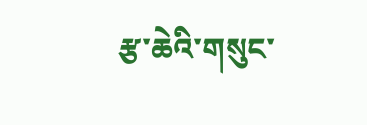རྩ་ཆེའི་གསུང་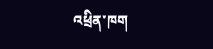འཕྲིན་ཁག